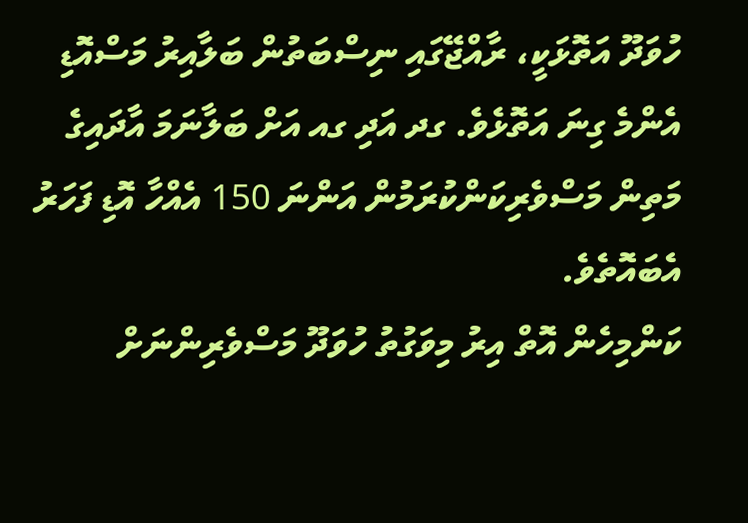ހުވަދޫ އަތޮޅަކީ، ރާއްޖޭގައި ނިސްބަތުން ބަލާއިރު މަސްއޮޑި އެންމެ ގިނަ އަތޮޅެވެ. ގދ އަދި ގއ އަށް ބަލާނަމަ އާދައިގެ މަތިން މަސްވެރިކަންކުރަމުން އަންނަ 150 އެއްހާ އޮޑި ފަހަރު އެބައޮތެވެ.
ކަންމިހެން އޮތް އިރު މިވަގުތު ހުވަދޫ މަސްވެރިންނަށް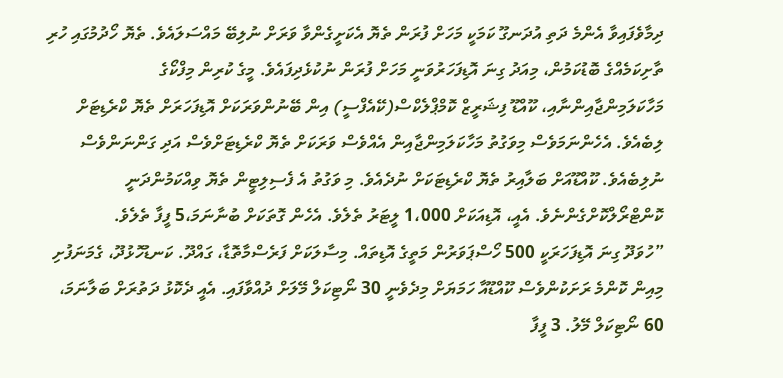ދިމާވެފައިވާ އެންމެ ދަތި އުދަނގޫ ކަމަކީ މަހަށް ފުރަން ތެޔޮ އެކަށީގެންވާ ވަރަށް ނުލިބޭ މައްސަލައެވެ. ތެޔޮ ހޯދުމުގައި ހުރި ތާށިކަމެއްގެ ބޮޑުކަމުން، މިއަދު ގިނަ އޮޑިފަހަރުވަނީ މަހަށް ފުރަން ނުކުޅެދިފައެވެ. މީގެ ކުރިން މިފްކޯގެ މަހާކަލަމިންޖާއިންނާއި، ކޫއްޑޫ ފިޝަރީޒް ކޮމްޕްލެކްސް(ކޭއެފްސީ) އިން ބޭނުންވަރަކަށް އޮޑިފަހަރަށް ތެޔޮ ކްރެޑިޓަށް ލިބެއެވެ. އެހެންނަމަވެސް މިވަގުތު މަހާކަލަމިންޖާއިން އެއްވެސް ވަރަކަށް ތެޔޮ ކްރެޑިޓަށްވެސް އަދި ގަންނަންވެސް ނުލިބެއެވެ. ކޫއްޑޫއަށް ބަލާއިރު ތެޔޮ ކްރެޑިޓަކަށް ނުދެއެވެ. މި ވަގުތު އެ ފެސިލިޓީން ތެޔޮ ވިއްކަމުންދަނީ ކޮންޓްރޯލްކޮށްގެންނެވެ. އެއީ، އޮޑިއަކަށް 1،000 ލީޓަރު ތެލެވެ. އެހެން ގޮތަކަށް ބުނާނަމަ،5 ފީފާ ތެލެވެ.
”ހުވަދޫ ގިނަ އޮޑިފަހަރަކީ 500 ހޯސްޕަވަރުން މަތީގެ އޮޑިތައް. މިސާލަކަށް ފަރެސްމާތޮޑާ، ގައްދޫ. ކަނޑުހޮޅުދޫ، ގެމަނަފުށި މިއިން ކޮންމެ ރަށަކުންވެސް ކޫއްޑޫއާ ހަމަޔަށް މިދެވެނީ 30 ނޯޓިކަލް މޭލަށް ދުއްވާފައި. އެއީ ދެކޮޅު ދަތުރަށް ބަލާނަމަ، 60 ނޯޓިކަލް މޭލު. 3 ފީފާ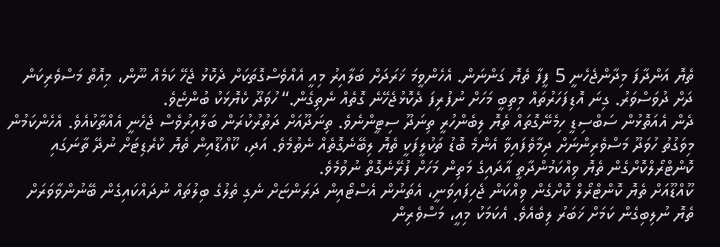ތެޔޮ އަންދާފަ މިދާންޖެހެނީ 5 ފީފާ ތެޔޮ ގަންނަން. އެހެންވީމަ ޚަރަދަށް ބަލާއިރު މިއީ އެއްވެސްގޮތަކަށް ދެކޮޅު ޖެހޭ ކަމެއް ނޫން، މިއޮތް މަސްވެރިކަން ދަށް ދުވަސްވަރު. ގިނަ އޮޑިފަހަރުތައް މިތިބީ މަހަށް ނުފުރިފަ ދެކޮޅުޖެހޭނެ ގޮތެއް ނެތިގެން.“ ހުވަދޫ ކެޔޮޅަކު ބުންޏެވެ.
ދެން އެއަތޮޅުން ސަބްސިޑީ ހިމެނޭގޮތައް ތެޔޮ ލިބެންހުރީ ތިނަދޫ ސިޓީންނެވެ. ތިނަދޫއަށް ދަތުރުކުރަން ބަލާއިރުވެސް ޖެހެނީ އެއްތާކުއެވެ. އެހެންކަމުން މިވަގުތު ހުވަދޫ މަސްވެރިންނަށް ދިމާވެފައިވާ އެންމެ ބޮޑު ތަކުލީފަކީ ތެޔޮ ލިބޭނެގޮތެއް ނެތުމެވެ. އަދި، ކޫޢްޑޫއިން ތެޔޮ ކްރެޑިޓަށް ނުދޭ ތާނަގައި ކޮންޓްރޯލްކޮށްގެން ތެޔޮ ވިއްކަމުންދާތީ އާދައިގެ މަތިން މަހަށް ފުރޭނެގޮތް ނުވުމެވެ.
ކޫއްޑޫއަށް ތެޔޮ ކޮންޓްރޯލް ކޮށްގެން ވިއްކަން ޖެހިފައިވަނީ، އެތަނުން އެސްޓޯއިން ދަރަންޏަށް ނެގި ތެލުގެ ބިލުތައް ނުދައްކައިގެން ބޭނުންވާވަރަށް ތެޔޮ ނުލިބިގެން ކަމަށް ޚަބަރު ލިބެއެވެ. އެކަމަކު މިއީ، މަސްވެރިން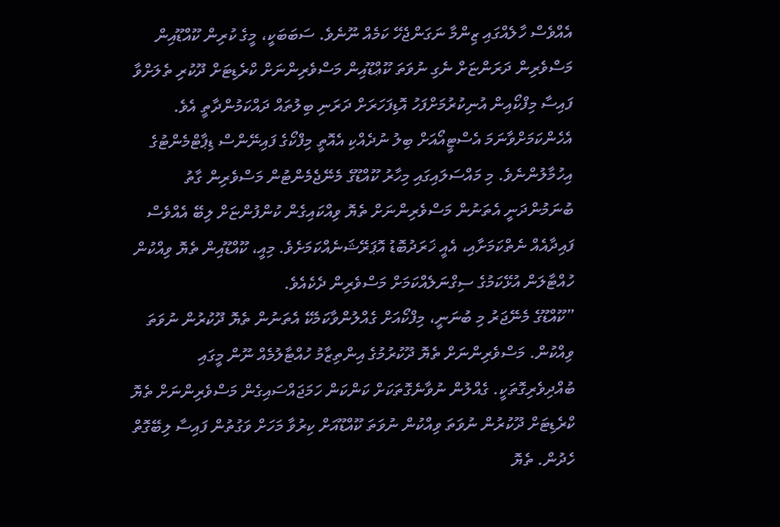އެއްވެސް ހާލެއްގައި ޒިންމާ ނަގަންޖެހޭ ކަމެއް ނޫނެވެ. ސަބަބަކީ، މީގެ ކުރިން ކޫއްޑޫއިން މަސްވެރިން ދަރަންޏަށް ނެގި ނުވަތަ ކޫޢްޑޫއިން މަސްވެރިންނަށް ކްރެޑިޓަށް ދޫކުރި ތެލަށްވާ ފައިސާ މިފްކޯއިން އުނިކުރުމަށްފަހު އޮޑިފަހަރަށް ދަރަނި ބިލުތައް ދައްކަމުންދާތީ އެވެ. އެހެންކަމަށްވާނަމަ އެސްޓީއޯއަށް ބިލު ނުދެއްކި އެއޮތީ މިފްކޯގެ ފައިނޭންސް ޑިޕާޓްމެންޓުގެ އިހުމާލުންނެވެ. މި މައްސަލައިގައި މިހާރު ކޫއްޑޫގެ މެނޭޖެމެންޓުން މަސްވެރިން ގާތު ބުނަމުންދަނީ އެތަނުން މަސްވެރިންނަށް ތެޔޮ ވިއްކައިގެން ކުންފުންޏަށް ލިބޭ އެއްވެސް ފައިދާއެއް ނެތްކަމަށާއި، އެއީ ޚަރަދުބޮޑު އޮޕަރޭޝަނެއްކަމަށެވެ. މިއީ، ކޫއްޑޫއިން ތެޔޮ ވިއްކުން ހުއްޓާލަން އުޅޭކަމުގެ ސިގްނަލެއްކަމަށް މަސްވެރިން ދެކެއެވެ.
”ކޫއްޑޫގެ މެނޭޖަރު މި ބުނަނީ، މިފްކޯއަށް ގެއްލުންވާކަމެކޭ އެތަނުން ތެޔޮ ދޫކުރުން ނުވަތަ ވިއްކުން. މަސްވެރިންނަށް ތެޔޮ ދޫކުރުމުގެ އިންތިޒާމު ހުއްޓާލުމެއް ނޫން މީގައި ބުއްދިވެރިގޮތަކީ. ގެއްލުން ނުވާނެގޮތަކަށް ކަންކަން ހަމަޖައްސައިގެން މަސްވެރިންނަށް ތެޔޮ ކްރެޑިޓަށް ދޫކުރުން ނުވަތަ ވިއްކުން ނުވަތަ ކޫއްޑޫއަށް ކިރުވާ މަހަށް ވަގުތުން ފައިސާ ލިބޭގޮތް ހެދުން. ތެޔޮ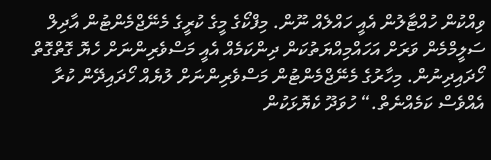ވިއްކުން ހުއްޓާލުން އެއީ ހައްލެއް ނޫން. މިފްކޯގެ މީގެ ކުރީގެ މެނޭޖްމެންޓުން އާދިލް ސަލީމްމެން ވަރަށް އަހައްމިއްޔަތުކަން ދިންކަމެއް އެއީ މަސްވެރިންނަށް ހެޔޮ ގޮތްގޮތް ހޯދައިދިނުން. މިހާރުގެ މެނޭޖްމެންޓުން މަސްވެރިންނަށް ލުޔެއް ހޯދައިދޭން ކުރާ އެއްވެސް ކަމެއްނެތް.“ ހުވަދޫ ކެޔޮޅަކުން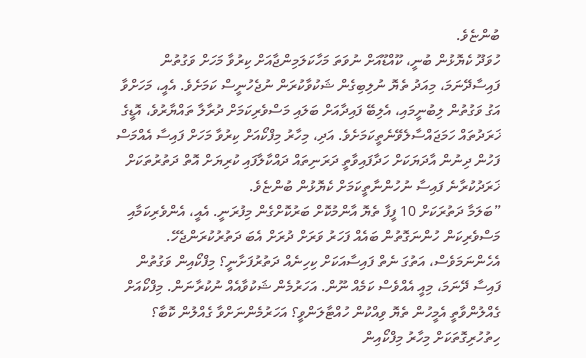ބުންޏެވެ.
ހުވަދޫ ކެޔޮޅުން ބުނީ، ކޫއްޑޫއަށް ނުވަތަ މަހާކަލަމިންޖާއަށް ކިރުވާ މަހަށް ވަގުތުން ފައިސާދޭނަމަ، މިއަދު ތެޔޮ ނުލިބިގެން ޝަކުވާކުރަން ނުޖެހުނީސް ކަމަށެވެ. އެއީ، މަހަށްވާ އަގު ވަގުތުން ލިބުނީމައި، އެލިބޭ ފައިދާއަށް ބަލައި މަސްވެރިކަމަށް ދުރާލާ ތައްޔާރުވެ، އޮޑީގެ ޚަރަދުތައް ހަމަޖައްސާލެވޭނެތީކަމަށެވެ. އަދި، މިހާރު މިފްކޯއަށް ކިރުވާ މަހަށް ފައިސާ އެއްމަސް ފަހުން ދިނުން އާދަޔަކަށް ހަދާފައިވާތީ ދަރަނިތައް ދައްކާލާފައި ކުރިޔަށް އޮތް ދަތުރުތަކަށް ޚަރަދުކުރާނެ ފައިސާ ނުހުންނާތީކަމަށް ކެޔޮޅުން ބުންޏެވެ.
”ބަލަމާ ދަތުރަކަށް 10 ފީފާ ތެޔޮ އާންމުކޮށް ބަރުކޮށްގެން މިފުރަނީ. އެއީ، އެންވެރިކަމާއި މަސްވެރިކަން ހުންނަގޮތުން ބައެއް ފަހަރު ވަރަށް ދުރަށް އެބަ ދަތުރުކުރަންޖެހޭ. އެހެންނަމަވެސް، އަތުގަ ނެތް ފައިސާއަކަށް ކިހިނެއް ދަތުރުފަށާނީ؟ މިފްކޯއިން ވަގުތުން ފައިސާ ދޭނަމަ، މިއީ އެއްވެސް ކަމެއް ނޫން. އަހަރުމެން ޝަކުވާއެއް ނުކުރާނަން. މިފްކޯއަށް ގެއްލުންވާތީ އެމީހުން ތެޔޮ ވިއްކުން ހުއްޓާލަންވީ؟ އަހަރުމެންނަށްވާ ގެއްލުން ކޮބާ؟ ހިތުހުރިގޮތަކަށް މިހާރު މިފްކޯއިން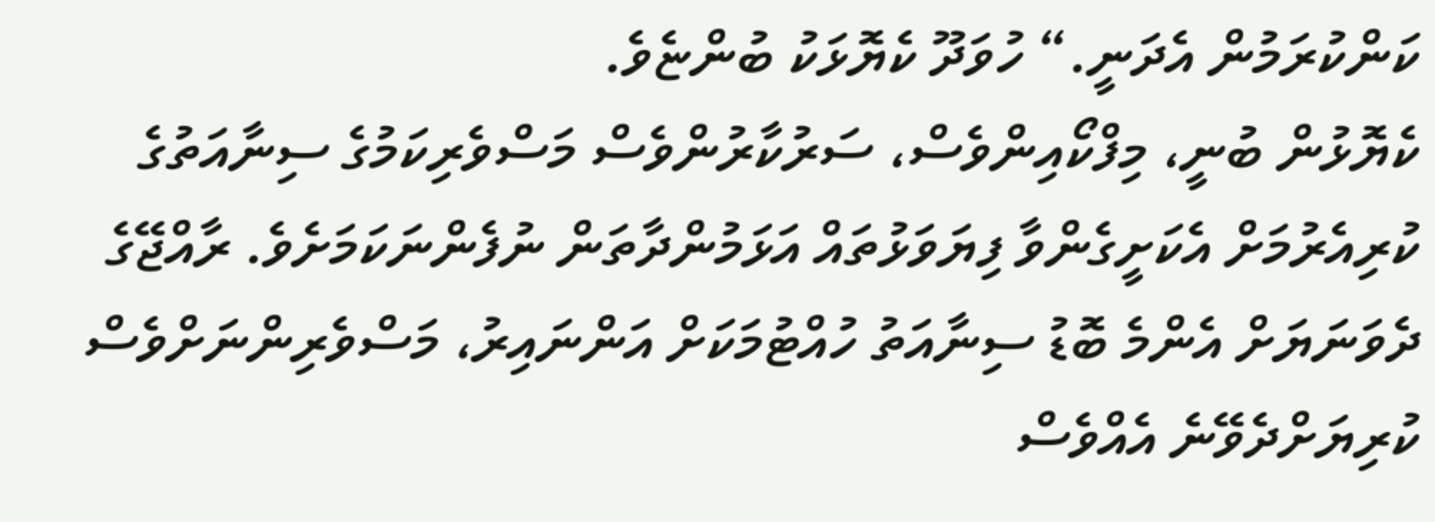ކަންކުރަމުން އެދަނީ.“ ހުވަދޫ ކެޔޮޅަކު ބުންޏެވެ.
ކެޔޮޅުން ބުނީ، މިފްކޯއިންވެސް، ސަރުކާރުންވެސް މަސްވެރިކަމުގެ ސިނާއަތުގެ ކުރިއެރުމަށް އެކަށީގެންވާ ފިޔަވަޅުތައް އަޅަމުންދާތަން ނުފެންނަކަމަށެވެ. ރާއްޖޭގެ ދެވަނަޔަށް އެންމެ ބޮޑު ސިނާއަތު ހުއްޓުމަކަށް އަންނައިރު، މަސްވެރިންނަށްވެސް ކުރިޔަށްދެވޭނެ އެއްވެސް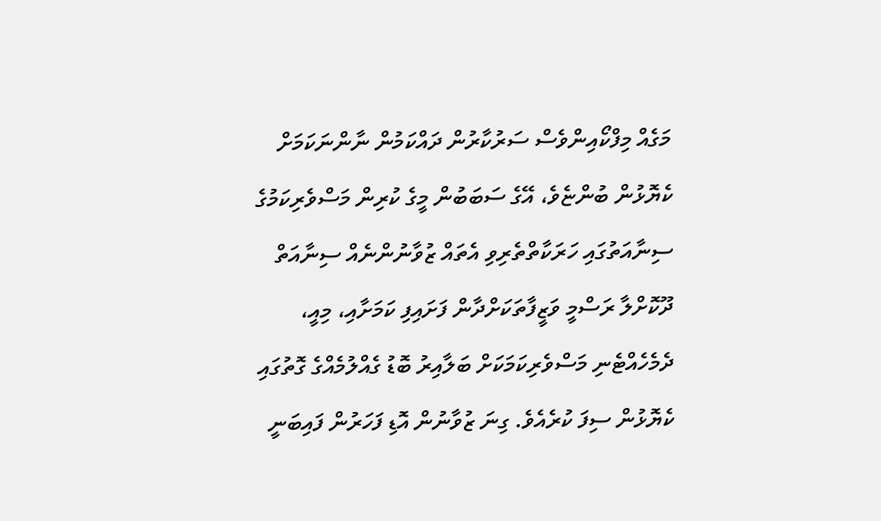މަގެއް މިފްކޯއިންވެސް ސަރުކާރުން ދައްކަމުން ނާންނަކަމަށް ކެޔޮޅުން ބުންޏެވެ، އޭގެ ސަބަބުން މީގެ ކުރިން މަސްވެރިކަމުގެ ސިނާއަތުގައި ހަރަކާތްތެރިވި އެތައް ޒުވާނުންނެއް ސިނާއަތް ދޫކޮށްލާ ރަސްމީ ވަޒީފާތަކަށްދާން ފަށައިފި ކަމަށާއި، މިއީ، ދެމެހެއްޓެނި މަސްވެރިކަމަކަށް ބަލާއިރު ބޮޑު ގެއްލުމެއްގެ ގޮތުގައި ކެޔޮޅުން ސިފަ ކުރެއެވެ. ގިނަ ޒުވާނުން އޮޑި ފަހަރުން ފައިބަނީ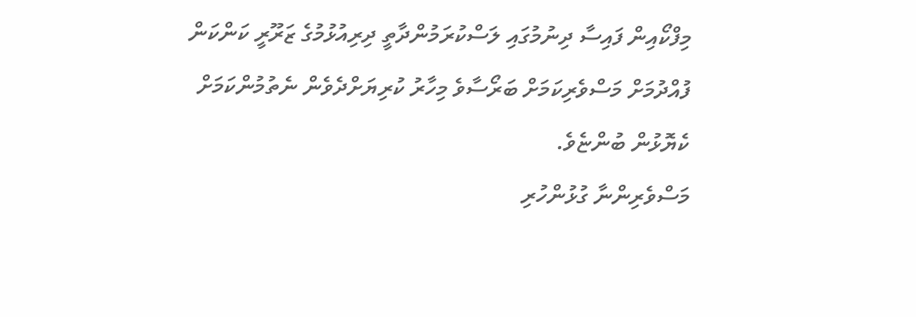މިފްކޯއިން ފައިސާ ދިނުމުގައި ލަސްކުރަމުންދާތީ ދިރިއުޅުމުގެ ޒަރޫރީ ކަންކަން ފުއްދުމަށް މަސްވެރިކަމަށް ބަރޯސާވެ މިހާރު ކުރިޔަށްދެވެން ނެތުމުންކަމަށް ކެޔޮޅުން ބުންޏެވެ.
މަސްވެރިންނާ ގުޅުންހުރި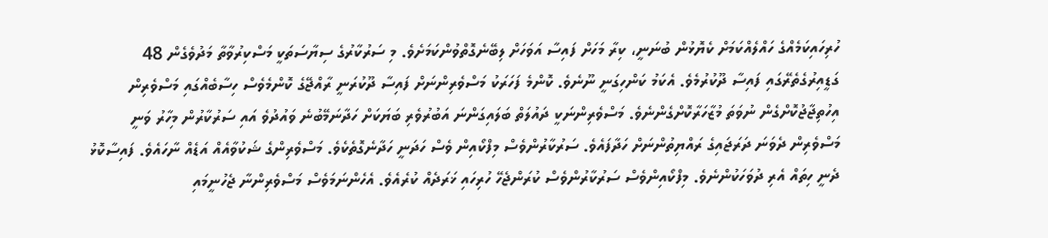ހުރިހައިކަމެއްގެ ހައްލެއްކަމަށް ކެޔޮޅުން ބުނަނީ، ކިރާ މަހަށް ފައިސާ އަވަހަށް ލިބޭނެގޮތްވުންކަމަށެވެ. މި ސަރުކާރުގެ ސިޔާސަތަކީ މަސްކިރުވާތާ މަދުވެގެން 48 ގަޑީއިރުގެތެރޭގައި ފައިސާ ދޫކުރުމެވެ. އެކަމު ކަންހިގަނީ ނޫނެވެ. ކޮންމެ ފަހަރަކު މަސްވެރިންނަށް ފައިސާ ދޫކުރަނީ ރާއްޖޭގެ ކޮންމެވެސް ހިސާބެއްގައި މަސްވެރިން އިހުތިޖާޖުކޮށްގެން ނުވަތަ މުޒާހަރާކޮށްގެންނެވެ. މަސްވެރިންނަކީ ދައުލަތް ބަލައިގަންނަ އަބުރުވެރި ބަޔަކަށް ހަދާނަމޭބުނެ ވައުދުވެ އައި ސަރުކާރުން މިހާރު ވަނީ މަސްވެރިން ދެވަނަ ދަރަޖައިގެ ރައްޔިތުންނަށް ހަދާފައެވެ. ސަރުކާރުންވެސް މިފްކޯއިން ވެސް ހަދަނީ ހަދާނެގޮތެކެވެ. މަސްވެރިންގެ ޝަކުވާއެއް އަޑެއް ނާހައެވެ. ފައިސާކޮޅު ދެނީ ހިތައް އެރި ދުވަހަކުންނެވެ. މިފްކޯއިންވެސް ސަރުކާރުންވެސް ކުރަންޖެހޭ ހުރިހައި ޚަރަދެއް ކުރެއެވެ. އެހެންނަމަވެސް މަސްވެރިންނާ ޖެހުނީމައި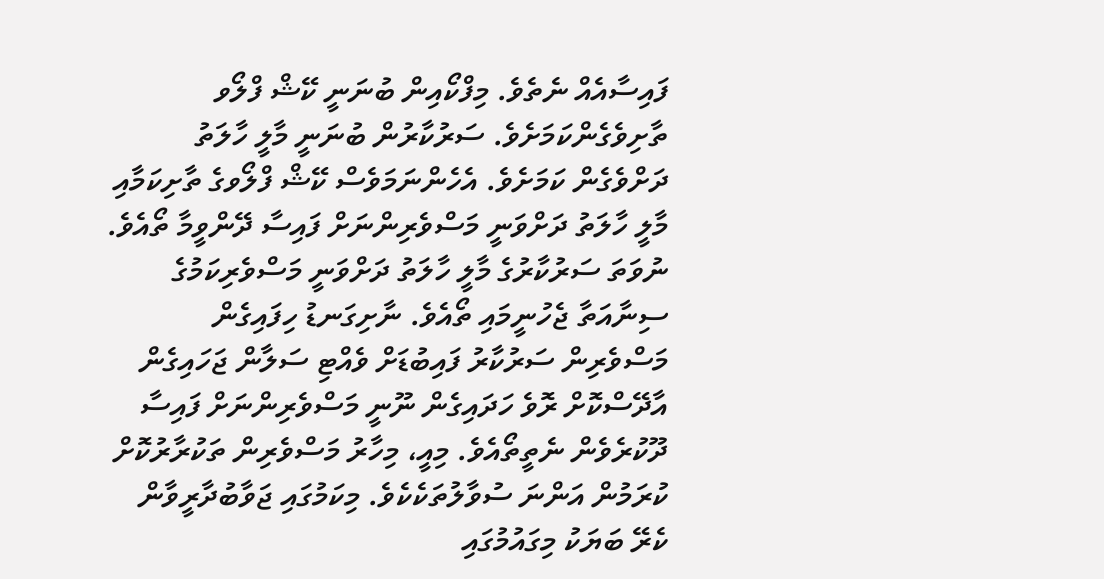ފައިސާއެއް ނެތެވެ. މިފްކޯއިން ބުނަނީ ކޭޝް ފްލޯވ ތާށިވެގެންކަމަށެވެ. ސަރުކާރުން ބުނަނީ މާލީ ހާލަތު ދަށްވެގެން ކަމަށެވެ. އެހެންނަމަވެސް ކޭޝް ފްލޯވގެ ތާށިކަމާއި މާލީ ހާލަތު ދަށްވަނީ މަސްވެރިންނަށް ފައިސާ ދޭންވީމާ ތޯއެވެ. ނުވަތަ ސަރުކާރުގެ މާލީ ހާލަތު ދަށްވަނީ މަސްވެރިކަމުގެ ސިނާއަތާ ޖެހުނީމައި ތޯއެވެ. ނާށިގަނޑު ހިފައިގެން މަސްވެރިން ސަރުކާރު ފައިބުޑަށް ވެއްޓި ސަލާން ޖަހައިގެން އާދޭސްކޮށް ރޮވެ ހަދައިގެން ނޫނީ މަސްވެރިންނަށް ފައިސާ ދޫކުރެވެން ނެތީތޯއެވެ. މިއީ، މިހާރު މަސްވެރިން ތަކުރާރުކޮށް ކުރަމުން އަންނަ ސުވާލުތަކެކެވެ. މިކަމުގައި ޖަވާބުދާރީވާން ކެރޭ ބަޔަކު މިގައުމުގައި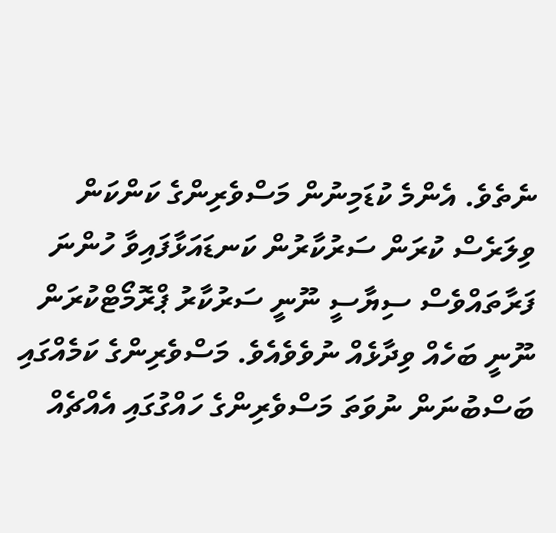ނެތެވެ. އެންމެ ކުޑަމިނުން މަސްވެރިންގެ ކަންކަން ވިލަރެސް ކުރަން ސަރުކާރުން ކަނޑައަޅާފައިވާ ހުންނަ ފަރާތައްވެސް ސިޔާސީ ނޫނީ ސަރުކާރު ޕްރޮމޯޓްކުރަން ނޫނީ ބަހެއް ވިދާޅެއް ނުވެވެއެވެ. މަސްވެރިންގެ ކަމެއްގައި ބަސްބުނަން ނުވަތަ މަސްވެރިންގެ ހައްގުގައި އެއްޗެއް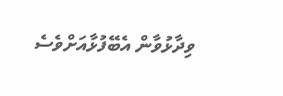ވިދާޅުވާން އެބޭފުޅާއަށްވެސެ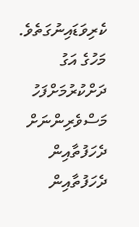ކެރިވަޑައިނުގަތެވެ. މަހުގެ އަގު ދަށްކުރުމަށްފަހު މަސްވެރިންނަށް ދެހަފުތާއިން ދެހަފުތާއިން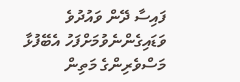ފައިސާ ދޭން ވައުދުވެ ވަޑައިގެންނެވުމަށްފަހު އެބޭފުޅާ މަސްވެރިންގެ މަތިން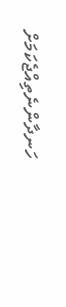ހަނދާންނެތިއްޖެކަމަށް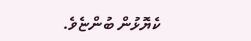ކެޔޮޅުން ބުންޏެވެ.